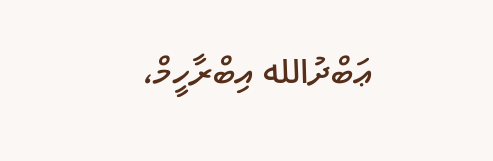ޢަބްދުالله އިބްރާހީމް،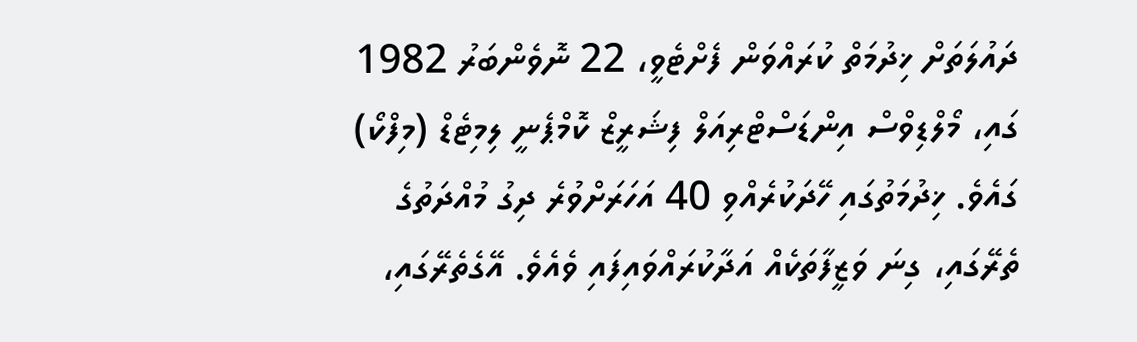ދައުލަތަށް ޚިދުމަތް ކުރައްވަން ފެށްޓެވީ، 22 ނޮވެންބަރު 1982 ގައި، މޯލްޑިވްސް އިންޑަސްޓްރިއަލް ފިޝަރީޒް ކޮމްޕެނީ ލިމިޓެޑް (މިފްކޯ) ގައެވެ. ޚިދުމަތުގައި ހޭދަކުރެއްވި 40 އަހަރަށްވުރެ ދިގު މުއްދަތުގެ ތެރޭގައި، ގިނަ ވަޒީފާތަކެއް އަދާކުރައްވައިފައި ވެއެވެ. އޭގެތެރޭގައި،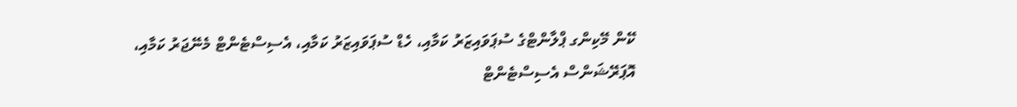ކޭން މޭކިންގ ޕްލާންޓްގެ ސުޕަވައިޒަރު ކަމާއި، ހެޑް ސުޕަވައިޒަރު ކަމާއި، އެސިސްޓެންޓް މެނޭޖަރު ކަމާއި، އޮޕަރޭޝަންސް އެސިސްޓެންޓް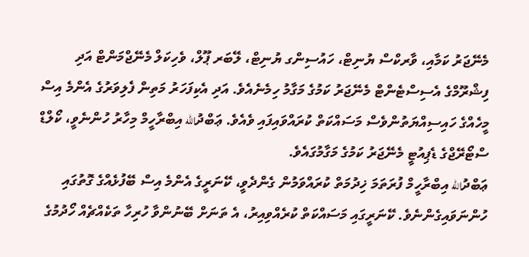މެނޭޖަރު ކަމާއި، ވާރކްސް ޔުނިޓް، ހައުސިންގ ޔުނިޓް، ލޭބަރ ޕޫލް، ވެހިކަލް މެނޭޖްމަންޓް އަދި ފިޝްރޫމްގެ އެސިސްޓެންޓް މެނޭޖަރު ކަމުގެ މަގާމު ހިމެނެއެވެ. އަދި އެކިފަހަރު މަތިން ފެލިވަރުގެ އެންމެ އިސް މީހެއްގެ ހައިސިއްޔަތުންވެސް މަސައްކަތް ކުރައްވައިފައި ވެއެވެ. ޢަބްދުالله އިބްރާހީމް މިހާރު ހުންނެވީ، ކޯލްޑް ސްޓޯރޭޖްގެ ޑެޕިއުޓީ މެނޭޖަރު ކަމުގެ މަގާމުގައެވެ.
ޢަބްދުالله އިބްރާހީމް ފުރަތަމަ ޚިދުމަތް ކުރައްވަމުން ގެންދެވީ، ކޭނަރީގެ އެންމެ އިސް ބޭފުޅެއްގެ ގޮތުގައި ހުންނަވައިގެންނެވެ. ކޭނަރީގައި މަސައްކަތް ކުރެއްވިއިރު، އެ ތަނަށް ބޭނުންވާ ހުރިހާ ތަކެއްޗެއް ހޯދުމުގެ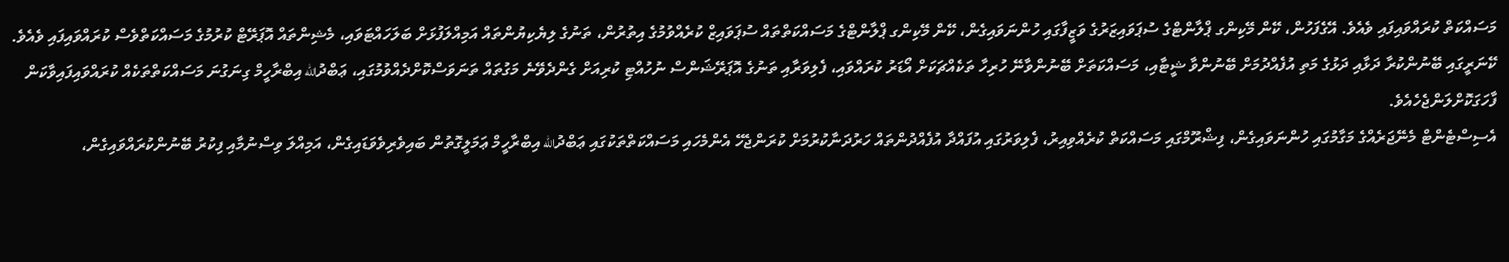މަސައްކަތް ކުރައްވައިފައި ވެއެވެ. އޭގެފަހުން، ކޭން މޭކިންގ ޕްލާންޓްގެ ސުޕަވައިޒަރުގެ ވަޒީފާގައި ހުންނަވައިގެން، ކޭން މޭކިންގ ޕްލާންޓްގެ މަސައްކަތްތައް ސުޕަވައިޒް ކުރެއްވުމުގެ އިތުރުން، ތަނުގެ ލިޔެކިޔުންތައް އަމިއްލަފުޅަށް ބަލަހައްޓަވައި، މެޝިންތައް އޮޕަރޭޓް ކުރުމުގެ މަސައްކަތްވެސް ކުރައްވައިފައި ވެއެވެ. ކޭނަރީގައި ބޭނުންކުރާ ދަޅާއި ދަޅުގެ މަތި އުފެއްދުމަށް ބޭނުންވާ ޝީޓާއި، މަސައްކަތަށް ބޭނުންވާނޭ ހުރިހާ ތަކެއްޗަކަށް އޯޑަރު ކުރައްވައި، ފެލިވަރާއި ތަނުގެ އޮޕަރޭޝަންސް ނުހުއްޓި ކުރިއަށް ގެންދެވޭނެ މަގުތައް ތަނަވަސްކޮށްދެއްވުމުގައި، ޢަބްދުالله އިބްރާހީމް ގިނަގުނަ މަސައްކަތްތަކެއް ކުރައްވައިފައިވާކަން ފާހަގަކޮށްލަންޖެހެއެވެ.
އެސިސްޓެންޓް މެނޭޖަރެއްގެ މަގާމުގައި ހުންނަވައިގެން، ފިޝްރޫމްގައި މަސައްކަތް ކުރެއްވިއިރު، ފެލިވަރުގައި އުފައްދާ އުފެއްދުންތައް ހަރުދަނާކުރުމަށް ކުރަންޖެހޭ އެންމެހައި މަސައްކަތްތަކުގައި ޢަބްދުالله އިބްރާހީމް ޢަމަލީގޮތުން ބައިވެރިވެވަޑައިގެން، އަމިއްލަ ވިސްނުމާއި ފިކުރު ބޭނުންކުރައްވައިގެން،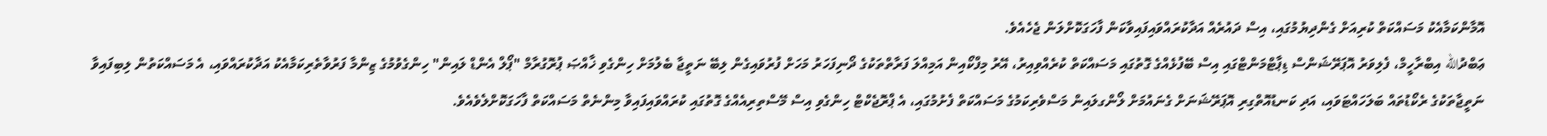އޮމާންކަމާއެކު މަސައްކަތް ކުރިއަށް ގެންދިޔުމުގައި، އިސް ދައުރެއް އަދާކުރައްވައިފައިވާކަން ފާހަގަކޮށްލަން ޖެހެއެވެ.
ޢަބްދުالله އިބްރާހީމް، ފެލިވަރު އޮޕަރޭޝަންސް ޑިޕާޓްމަންޓްގައި އިސް ބޭފުޅެއްގެ ގޮތުގައި މަސައްކަތް ކުރެއްވިއިރު، އޭރު މިފްކޯއިން އަމިއްލަ ފަރާތްތަކުގެ ދޯނިފަހަރު މަހަށް ފުރުވައިގެން ލިބޭ ނަތީޖާ ބެލުމަށް ހިންގެވި ޚާއްޞަ ޕުރޮގުރާމް "ޕޯލް އެންޑް ލައިން" ހިންގެވުމުގެ ޒިންމާ ފަރުވާތެރިކަމާއެކު އަދާކުރައްވައި، އެ މަސައްކަތުން ލިބިފައިވާ ނަތީޖާތަކުގެ ރެކޯޑުތައް ބަލަހައްޓަވައި، އަދި ކަނޑުއޮތްގިރި އޮޕަރޭޝަނަށް ގެނައުމަށް ލޯންގލައިން މަސްވެރިކަމުގެ މަސައްކަތް ފެށުމުގައި، އެ ޕްރޮޖެކްޓް ހިންގެވި އިސް މޭސްތިރިއެއްގެ ގޮތުގައި ކުރައްވައިފައިވާ މިންނެތް މަސައްކަތް ފާހަގަކޮށްލެވެއެވެ.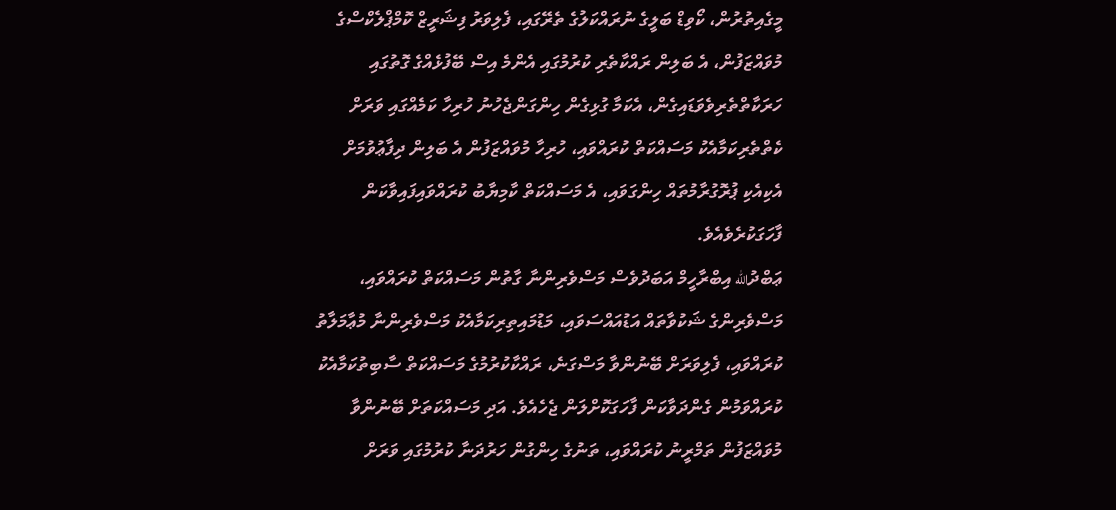މީގެއިތުރުން، ކޯވިޑް ބަލީގެ ނުރައްކަލުގެ ތެރޭގައި، ފެލިވަރު ފިޝަރީޒް ކޮމްޕްލެކްސްގެ މުވައްޒަފުން، އެ ބަލިން ރައްކާތެރި ކުރުމުގައި އެންމެ އިސް ބޭފުޅެއްގެ ގޮތުގައި ހަރަކާތްތެރިވެވަޑައިގެން، އެކަމާ ގުޅިގެން ހިންގަންޖެހުނު ހުރިހާ ކަމެއްގައި ވަރަށް ކެތްތެރިކަމާއެކު މަސައްކަތް ކުރައްވައި، ހުރިހާ މުވައްޒަފުން އެ ބަލިން ދިފާޢުވުމަށް އެކިއެކި ޕުރޮގުރާމުތައް ހިންގަވައި، އެ މަސައްކަތް ކާމިޔާބު ކުރައްވައިފައިވާކަން ފާހަގަކުރެވެއެވެ.
ޢަބްދުالله އިބްރާހީމް އަބަދުވެސް މަސްވެރިންނާ ގާތުން މަސައްކަތް ކުރައްވައި، މަސްވެރިންގެ ޝަކުވާތައް އަޑުއައްސަވައި، މަޑުމައިތިރިކަމާއެކު މަސްވެރިންނާ މުޢާމަލާތު ކުރައްވައި، ފެލިވަރަށް ބޭނުންވާ މަސްގަނެ، ރައްކާކުރުމުގެ މަސައްކަތް ސާބިތުކަމާއެކު ކުރައްވަމުން ގެންދަވާކަން ފާހަގަކޮށްލަން ޖެހެއެވެ. އަދި މަސައްކަތަށް ބޭނުންވާ މުވައްޒަފުން ތަމްރީނު ކުރައްވައި، ތަނުގެ ހިންގުން ހަރުދަނާ ކުރުމުގައި ވަރަށް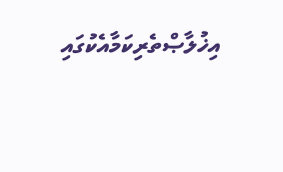އިޚުލާޞްތެރިކަމާއެކުގައި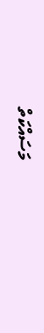މަސައްކަތް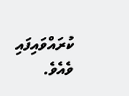ކުރައްވައިފައި ވެއެވެ.